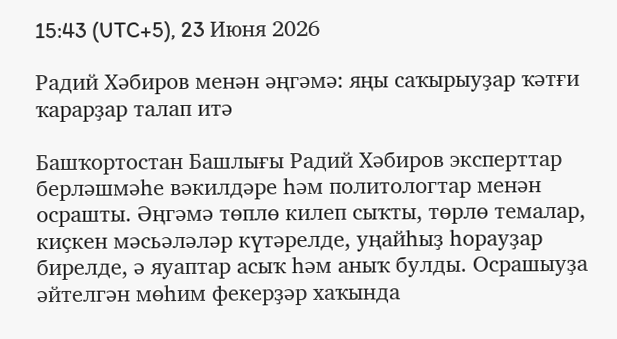15:43 (UTC+5), 23 Июня 2026

Радий Хәбиров менән әңгәмә: яңы саҡырыуҙар ҡәтғи ҡарарҙар талап итә

Башҡортостан Башлығы Радий Хәбиров эксперттар берләшмәһе вәкилдәре һәм политологтар менән осрашты. Әңгәмә төплө килеп сыҡты, төрлө темалар, киҫкен мәсьәләләр күтәрелде, уңайһыҙ һорауҙар бирелде, ә яуаптар асыҡ һәм аныҡ булды. Осрашыуҙа әйтелгән мөһим фекерҙәр хаҡында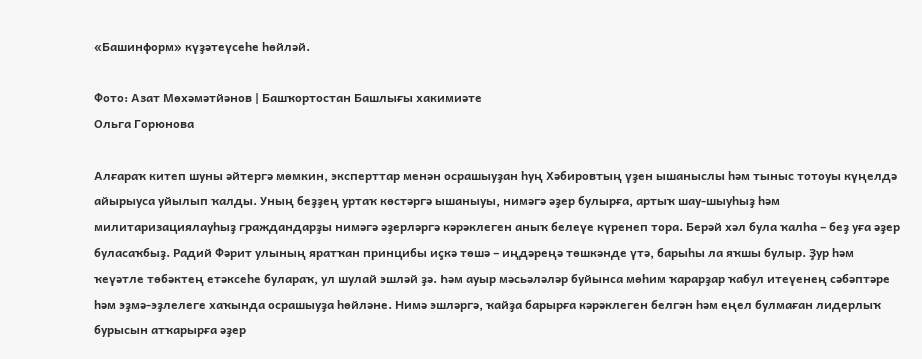«Башинформ» күҙәтеүсеһе һөйләй.

Фото: Азат Мөхәмәтйәнов | Башҡортостан Башлығы хакимиәте
Ольга Горюнова

Алғараҡ китеп шуны әйтергә мөмкин, эксперттар менән осрашыуҙан һуң Хәбировтың үҙен ышаныслы һәм тыныс тотоуы күңелдә айырыуса уйылып ҡалды. Уның беҙҙең уртаҡ көстәргә ышаныуы, нимәгә әҙер булырға, артыҡ шау-шыуһыҙ һәм милитаризациялауһыҙ граждандарҙы нимәгә әҙерләргә кәрәклеген аныҡ белеүе күренеп тора. Берәй хәл була ҡалһа – беҙ уға әҙер буласаҡбыҙ. Радий Фәрит улының яратҡан принцибы иҫкә төшә – иңдәреңә төшкәнде үтә, барыһы ла яҡшы булыр. Ҙур һәм ҡеүәтле төбәктең етәксеһе булараҡ, ул шулай эшләй ҙә. Һәм ауыр мәсьәләләр буйынса мөһим ҡарарҙар ҡабул итеүенең сәбәптәре һәм эҙмә-эҙлелеге хаҡында осрашыуҙа һөйләне. Нимә эшләргә, ҡайҙа барырға кәрәклеген белгән һәм еңел булмаған лидерлыҡ бурысын атҡарырға әҙер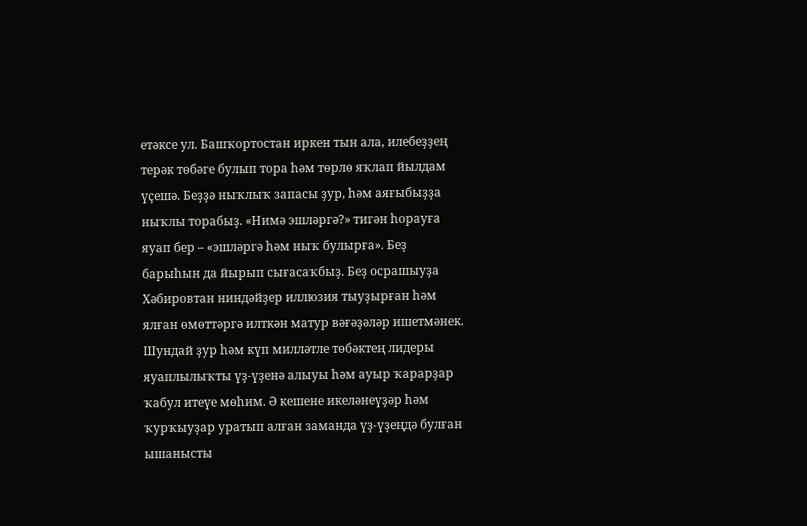етәксе ул. Башҡортостан иркен тын ала, илебеҙҙең терәк төбәге булып тора һәм төрлө яҡлап йылдам үҫешә. Беҙҙә ныҡлыҡ запасы ҙур, һәм аяғыбыҙҙа ныҡлы торабыҙ. «Нимә эшләргә?» тигән һорауға яуап бер – «эшләргә һәм ныҡ булырға». Беҙ барыһын да йырып сығасаҡбыҙ. Беҙ осрашыуҙа Хәбировтан ниндәйҙер иллюзия тыуҙырған һәм ялған өмөттәргә илткән матур вәғәҙәләр ишетмәнек. Шундай ҙур һәм күп милләтле төбәктең лидеры яуаплылыҡты үҙ-үҙенә алыуы һәм ауыр ҡарарҙар ҡабул итеүе мөһим. Ә кешене икеләнеүҙәр һәм ҡурҡыуҙар уратып алған заманда үҙ-үҙеңдә булған ышанысты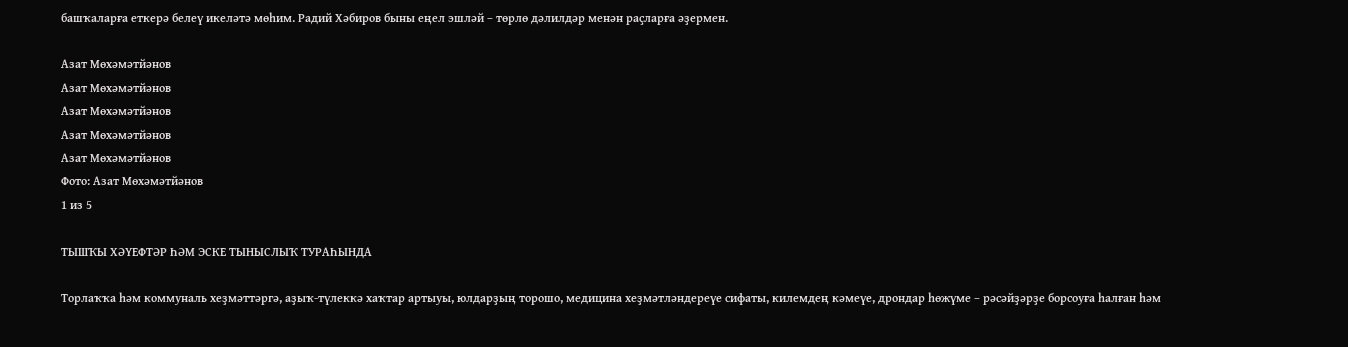башҡаларға еткерә белеү икеләтә мөһим. Радий Хәбиров быны еңел эшләй – төрлө дәлилдәр менән раҫларға әҙермен.

Азат Мөхәмәтйәнов
Азат Мөхәмәтйәнов
Азат Мөхәмәтйәнов
Азат Мөхәмәтйәнов
Азат Мөхәмәтйәнов
Фото: Азат Мөхәмәтйәнов
1 из 5

ТЫШҠЫ ХӘҮЕФТӘР ҺӘМ ЭСКЕ ТЫНЫСЛЫҠ ТУРАҺЫНДА

Торлаҡҡа һәм коммуналь хеҙмәттәргә, аҙыҡ-түлеккә хаҡтар артыуы, юлдарҙың торошо, медицина хеҙмәтләндереүе сифаты, килемдең кәмеүе, дрондар һөжүме – рәсәйҙәрҙе борсоуға һалған һәм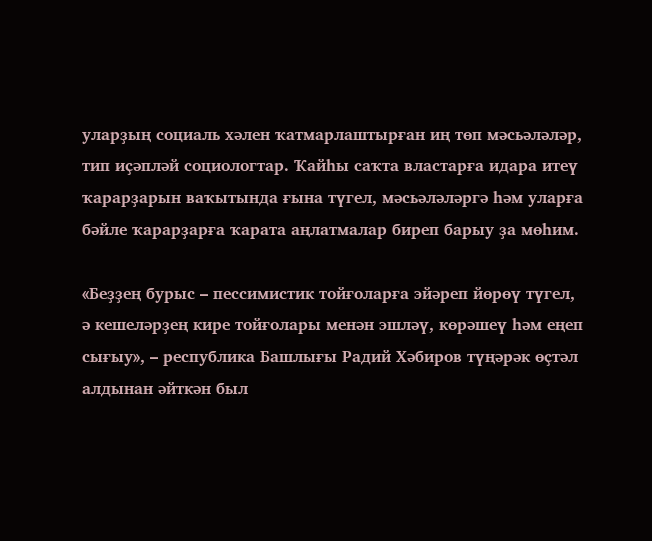уларҙың социаль хәлен ҡатмарлаштырған иң төп мәсьәләләр, тип иҫәпләй социологтар. Ҡайһы саҡта властарға идара итеү ҡарарҙарын ваҡытында ғына түгел, мәсьәләләргә һәм уларға бәйле ҡарарҙарға ҡарата аңлатмалар биреп барыу ҙа мөһим.

«Беҙҙең бурыс – пессимистик тойғоларға эйәреп йөрөү түгел, ә кешеләрҙең кире тойғолары менән эшләү, көрәшеү һәм еңеп сығыу», – республика Башлығы Радий Хәбиров түңәрәк өҫтәл алдынан әйткән был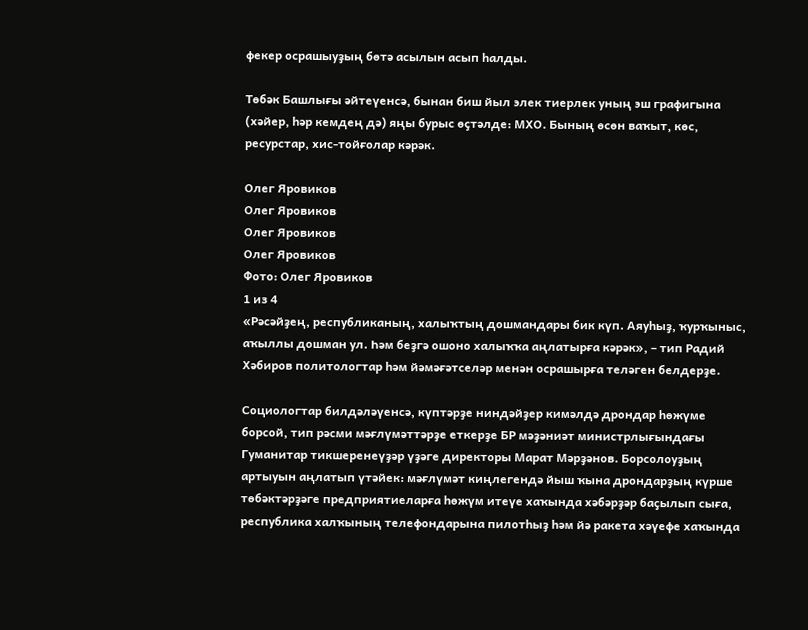фекер осрашыуҙың бөтә асылын асып һалды.

Төбәк Башлығы әйтеүенсә, бынан биш йыл элек тиерлек уның эш графигына (хәйер, һәр кемдең дә) яңы бурыс өҫтәлде: МХО. Бының өсөн ваҡыт, көс, ресурстар, хис-тойғолар кәрәк.

Олег Яровиков
Олег Яровиков
Олег Яровиков
Олег Яровиков
Фото: Олег Яровиков
1 из 4
«Рәсәйҙең, республиканың, халыҡтың дошмандары бик күп. Аяуһыҙ, ҡурҡыныс, аҡыллы дошман ул. Һәм беҙгә ошоно халыҡҡа аңлатырға кәрәк», – тип Радий Хәбиров политологтар һәм йәмәғәтселәр менән осрашырға теләген белдерҙе.

Социологтар билдәләүенсә, күптәрҙе ниндәйҙер кимәлдә дрондар һөжүме борсой, тип рәсми мәғлүмәттәрҙе еткерҙе БР мәҙәниәт министрлығындағы Гуманитар тикшеренеүҙәр үҙәге директоры Марат Мәрҙәнов. Борсолоуҙың артыуын аңлатып үтәйек: мәғлүмәт киңлегендә йыш ҡына дрондарҙың күрше төбәктәрҙәге предприятиеларға һөжүм итеүе хаҡында хәбәрҙәр баҫылып сыға, республика халҡының телефондарына пилотһыҙ һәм йә ракета хәүефе хаҡында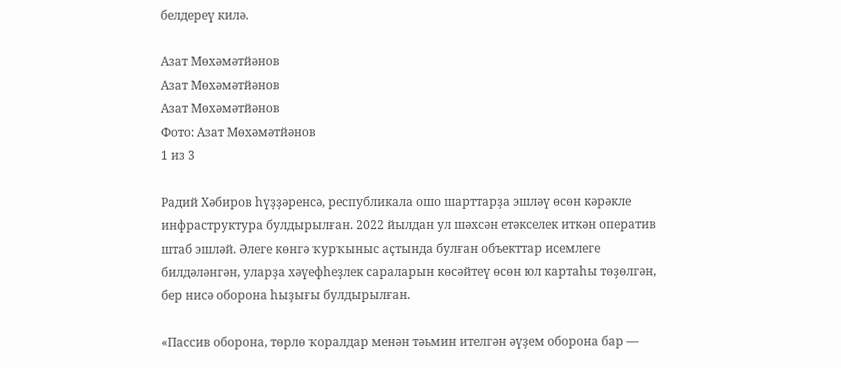белдереү килә.

Азат Мөхәмәтйәнов
Азат Мөхәмәтйәнов
Азат Мөхәмәтйәнов
Фото: Азат Мөхәмәтйәнов
1 из 3

Радий Хәбиров һүҙҙәренсә, республикала ошо шарттарҙа эшләү өсөн кәрәкле инфраструктура булдырылған. 2022 йылдан ул шәхсән етәкселек иткән оператив штаб эшләй. Әлеге көнгә ҡурҡыныс аҫтында булған объекттар исемлеге билдәләнгән, уларҙа хәүефһеҙлек сараларын көсәйтеү өсөн юл картаһы төҙөлгән, бер нисә оборона һыҙығы булдырылған.

«Пассив оборона, төрлө ҡоралдар менән тәьмин ителгән әүҙем оборона бар —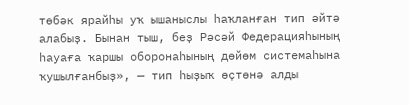төбәк ярайһы уҡ ышаныслы һаҡланған тип әйтә алабыҙ. Бынан тыш, беҙ Рәсәй Федерацияһының һауаға ҡаршы оборонаһының дөйөм системаһына ҡушылғанбыҙ», — тип һыҙыҡ өҫтөнә алды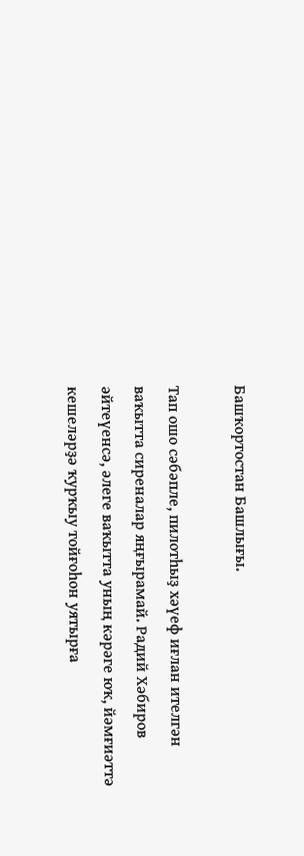Башҡортостан Башлығы.

Тап ошо сәбәпле, пилотһыҙ хәүеф иғлан ителгән ваҡытта сиреналар яңғырамай. Радий Хәбиров әйтеүенсә, әлеге ваҡытта уның кәрәге юҡ, йәмғиәттә кешеләрҙә ҡурҡыу тойғоһон уятырға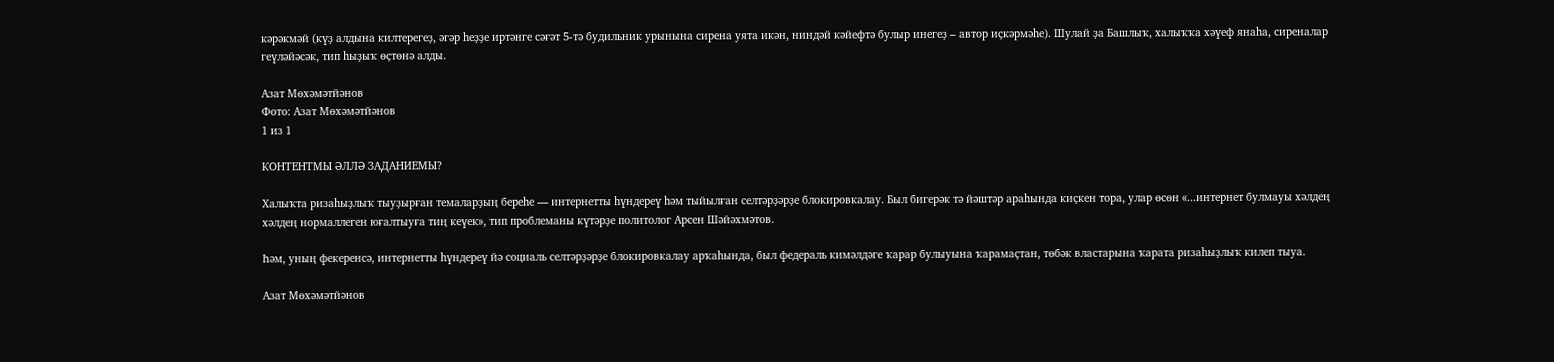кәрәкмәй (күҙ алдына килтерегеҙ, әгәр һеҙҙе иртәнге сәғәт 5-тә будильник урынына сирена уята икән, ниндәй кәйефтә булыр инегеҙ – автор иҫкәрмәһе). Шулай ҙа Башлыҡ, халыҡҡа хәүеф янаһа, сиреналар геүләйәсәк, тип һыҙыҡ өҫтөнә алды.

Азат Мөхәмәтйәнов
Фото: Азат Мөхәмәтйәнов
1 из 1

КОНТЕНТМЫ ӘЛЛӘ ЗАДАНИЕМЫ?

Халыҡта ризаһыҙлыҡ тыуҙырған темаларҙың береһе — интернетты һүндереү һәм тыйылған селтәрҙәрҙе блокировкалау. Был бигерәк тә йәштәр араһында киҫкен тора, улар өсөн «...интернет булмауы хәлдең хәлдең нормаллеген юғалтыуға тиң кеүек», тип проблеманы күтәрҙе политолог Арсен Шәйәхмәтов.

Һәм, уның фекеренсә, интернетты һүндереү йә социаль селтәрҙәрҙе блокировкалау арҡаһында, был федераль кимәлдәге ҡарар булыуына ҡарамаҫтан, төбәк властарына ҡарата ризаһыҙлыҡ килеп тыуа.

Азат Мөхәмәтйәнов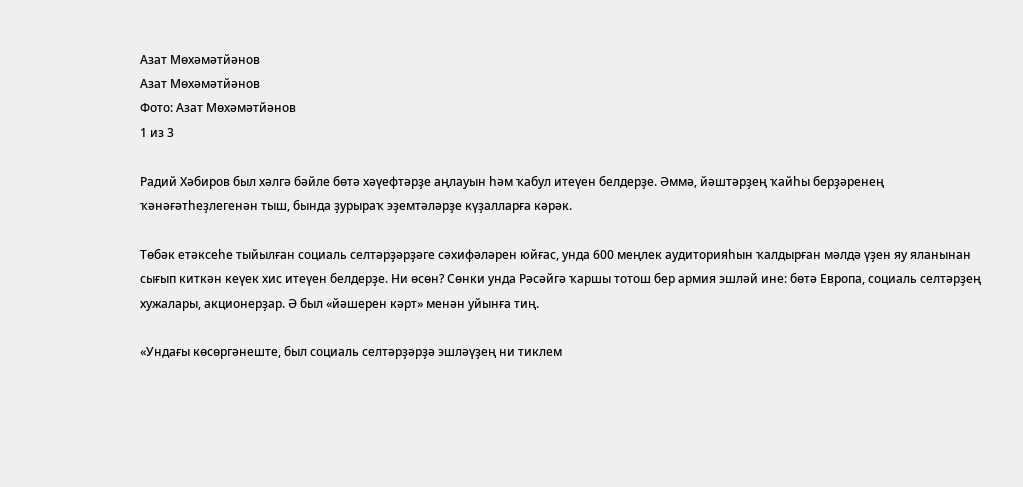Азат Мөхәмәтйәнов
Азат Мөхәмәтйәнов
Фото: Азат Мөхәмәтйәнов
1 из 3

Радий Хәбиров был хәлгә бәйле бөтә хәүефтәрҙе аңлауын һәм ҡабул итеүен белдерҙе. Әммә, йәштәрҙең ҡайһы берҙәренең ҡәнәғәтһеҙлегенән тыш, бында ҙурыраҡ эҙемтәләрҙе күҙалларға кәрәк.

Төбәк етәксеһе тыйылған социаль селтәрҙәрҙәге сәхифәләрен юйғас, унда 600 меңлек аудиторияһын ҡалдырған мәлдә үҙен яу яланынан сығып киткән кеүек хис итеүен белдерҙе. Ни өсөн? Сөнки унда Рәсәйгә ҡаршы тотош бер армия эшләй ине: бөтә Европа, социаль селтәрҙең хужалары, акционерҙар. Ә был «йәшерен кәрт» менән уйынға тиң.

«Ундағы көсөргәнеште, был социаль селтәрҙәрҙә эшләүҙең ни тиклем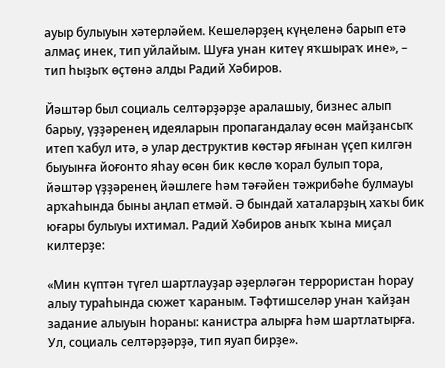ауыр булыуын хәтерләйем. Кешеләрҙең күңеленә барып етә алмаҫ инек, тип уйлайым. Шуға унан китеү яҡшыраҡ ине», – тип һыҙыҡ өҫтөнә алды Радий Хәбиров.

Йәштәр был социаль селтәрҙәрҙе аралашыу, бизнес алып барыу, үҙҙәренең идеяларын пропагандалау өсөн майҙансыҡ итеп ҡабул итә, ә улар деструктив көстәр яғынан үҫеп килгән быуынға йоғонто яһау өсөн бик көслө ҡорал булып тора, йәштәр үҙҙәренең йәшлеге һәм тәғәйен тәжрибәһе булмауы арҡаһында быны аңлап етмәй. Ә бындай хаталарҙың хаҡы бик юғары булыуы ихтимал. Радий Хәбиров аныҡ ҡына миҫал килтерҙе:

«Мин күптән түгел шартлауҙар әҙерләгән террористан һорау алыу тураһында сюжет ҡараным. Тәфтишселәр унан ҡайҙан задание алыуын һораны: канистра алырға һәм шартлатырға. Ул, социаль селтәрҙәрҙә, тип яуап бирҙе».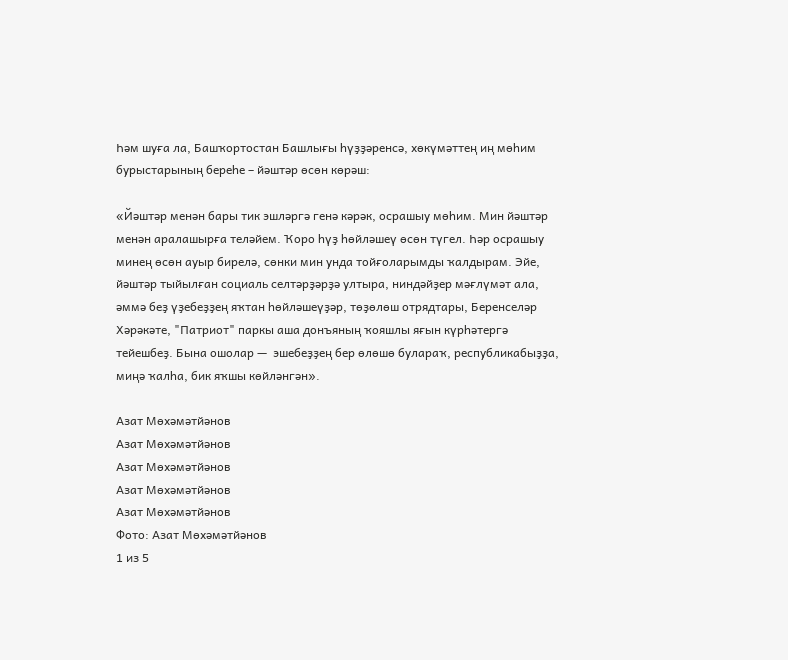Һәм шуға ла, Башҡортостан Башлығы һүҙҙәренсә, хөкүмәттең иң мөһим бурыстарының береһе – йәштәр өсөн көрәш:

«Йәштәр менән бары тик эшләргә генә кәрәк, осрашыу мөһим. Мин йәштәр менән аралашырға теләйем. Ҡоро һүҙ һөйләшеү өсөн түгел. Һәр осрашыу минең өсөн ауыр бирелә, сөнки мин унда тойғоларымды ҡалдырам. Эйе, йәштәр тыйылған социаль селтәрҙәрҙә ултыра, ниндәйҙер мәғлүмәт ала, әммә беҙ үҙебеҙҙең яҡтан һөйләшеүҙәр, төҙөлөш отрядтары, Беренселәр Хәрәкәте, "Патриот" паркы аша донъяның ҡояшлы яғын күрһәтергә тейешбеҙ. Бына ошолар —  эшебеҙҙең бер өлөшө булараҡ, республикабыҙҙа, миңә ҡалһа, бик яҡшы көйләнгән».

Азат Мөхәмәтйәнов
Азат Мөхәмәтйәнов
Азат Мөхәмәтйәнов
Азат Мөхәмәтйәнов
Азат Мөхәмәтйәнов
Фото: Азат Мөхәмәтйәнов
1 из 5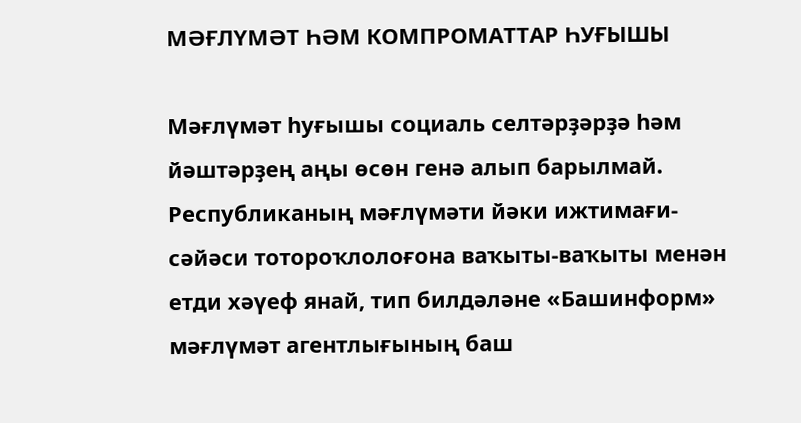МӘҒЛҮМӘТ ҺӘМ КОМПРОМАТТАР ҺУҒЫШЫ

Мәғлүмәт һуғышы социаль селтәрҙәрҙә һәм йәштәрҙең аңы өсөн генә алып барылмай. Республиканың мәғлүмәти йәки ижтимағи-сәйәси тотороҡлолоғона ваҡыты-ваҡыты менән етди хәүеф янай, тип билдәләне «Башинформ» мәғлүмәт агентлығының баш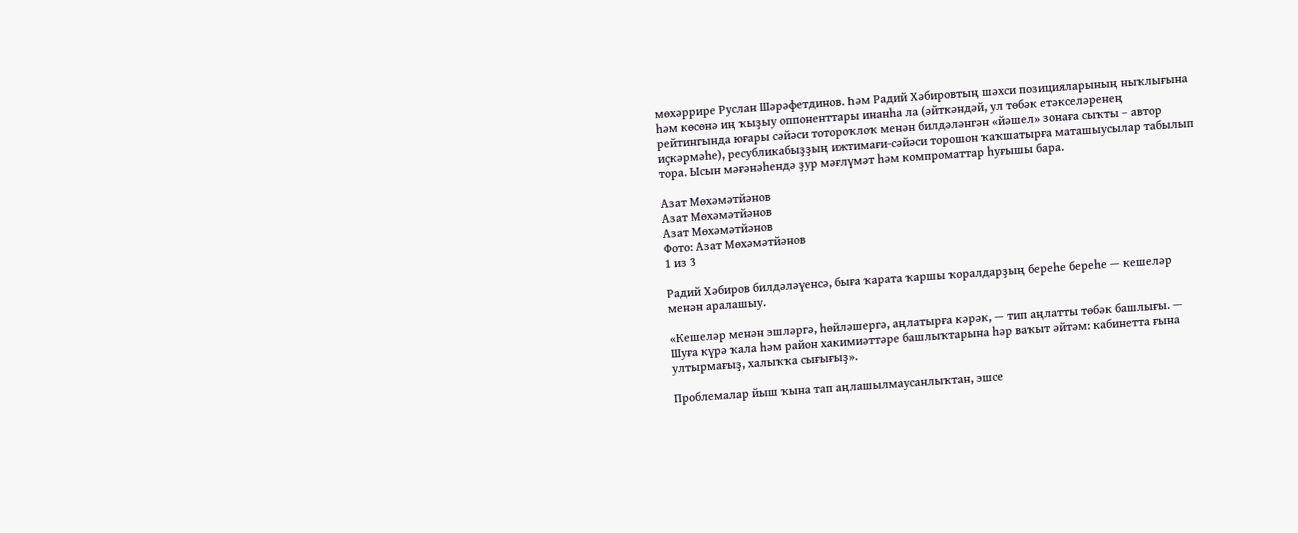мөхәррире Руслан Шәрәфетдинов. Һәм Радий Хәбировтың шәхси позицияларының ныҡлығына һәм көсөнә иң ҡыҙыу оппоненттары инанһа ла (әйткәндәй, ул төбәк етәкселәренең рейтингында юғары сәйәси тотороҡлоҡ менән билдәләнгән «йәшел» зонаға сыҡты – автор иҫкәрмәһе), ресубликабыҙҙың ижтимағи-сәйәси торошон ҡаҡшатырға маташыусылар табылып тора. Ысын мәғәнәһендә ҙур мәғлүмәт һәм компроматтар һуғышы бара.

Азат Мөхәмәтйәнов
Азат Мөхәмәтйәнов
Азат Мөхәмәтйәнов
Фото: Азат Мөхәмәтйәнов
1 из 3

Радий Хәбиров билдәләүенсә, быға ҡарата ҡаршы ҡоралдарҙың береһе береһе — кешеләр менән аралашыу.

«Кешеләр менән эшләргә, һөйләшергә, аңлатырға кәрәк, — тип аңлатты төбәк башлығы. — Шуға күрә ҡала һәм район хакимиәттәре башлыҡтарына һәр ваҡыт әйтәм: кабинетта ғына ултырмағыҙ, халыҡҡа сығығыҙ».

Проблемалар йыш ҡына тап аңлашылмаусанлыҡтан, эшсе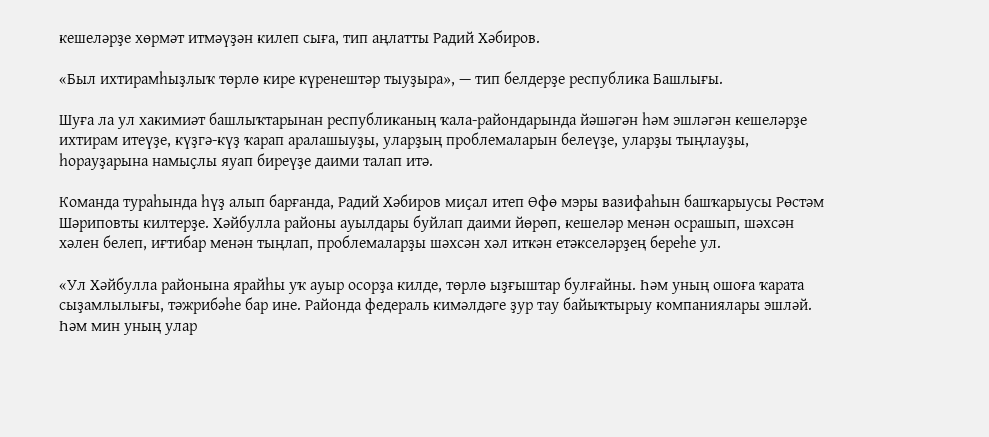кешеләрҙе хөрмәт итмәүҙән килеп сыға, тип аңлатты Радий Хәбиров.

«Был ихтирамһыҙлыҡ төрлө кире күренештәр тыуҙыра», — тип белдерҙе республика Башлығы.

Шуға ла ул хакимиәт башлыҡтарынан республиканың ҡала-райондарында йәшәгән һәм эшләгән кешеләрҙе ихтирам итеүҙе, күҙгә-күҙ ҡарап аралашыуҙы, уларҙың проблемаларын белеүҙе, уларҙы тыңлауҙы, һорауҙарына намыҫлы яуап биреүҙе даими талап итә.

Команда тураһында һүҙ алып барғанда, Радий Хәбиров миҫал итеп Өфө мэры вазифаһын башҡарыусы Рөстәм Шәриповты килтерҙе. Хәйбулла районы ауылдары буйлап даими йөрөп, кешеләр менән осрашып, шәхсән хәлен белеп, иғтибар менән тыңлап, проблемаларҙы шәхсән хәл иткән етәкселәрҙең береһе ул.

«Ул Хәйбулла районына ярайһы уҡ ауыр осорҙа килде, төрлө ыҙғыштар булғайны. Һәм уның ошоға ҡарата сыҙамлылығы, тәжрибәһе бар ине. Районда федераль кимәлдәге ҙур тау байыҡтырыу компаниялары эшләй. Һәм мин уның улар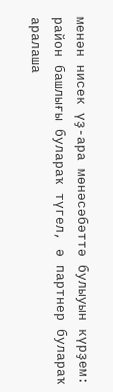менән нисек үҙ-ара мөнәсәбәттә булыуын күрҙем: район башлығы булараҡ түгел, ә партнер булараҡ аралаша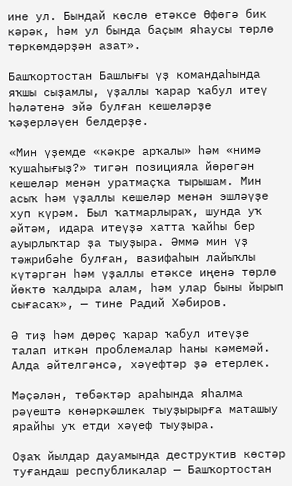ине ул. Бындай көслө етәксе Өфөгә бик кәрәк, һәм ул бында баҫым яһаусы төрлө төркөмдәрҙән азат».

Башҡортостан Башлығы үҙ командаһында яҡшы сыҙамлы, үҙаллы ҡарар ҡабул итеү һәләтенә эйә булған кешеләрҙе ҡәҙерләүен белдерҙе.

«Мин үҙемде «кәкре арҡалы» һәм «нимә ҡушаһығыҙ?» тигән позицияла йөрөгән кешеләр менән уратмаҫҡа тырышам. Мин асыҡ һәм үҙаллы кешеләр менән эшләүҙе хуп күрәм. Был ҡатмарлыраҡ, шунда уҡ әйтәм, идара итеүҙә хатта ҡайһы бер ауырлыҡтар ҙа тыуҙыра. Әммә мин үҙ тәжрибәһе булған, вазифаһын лайыҡлы күтәргән һәм үҙаллы етәксе иңенә төрлө йөктө ҡалдыра алам, һәм улар быны йырып сығасаҡ», — тине Радий Хәбиров.

Ә тиҙ һәм дөрөҫ ҡарар ҡабул итеүҙе талап иткән проблемалар һаны кәмемәй. Алда әйтелгәнсә, хәүефтәр ҙә етерлек.

Мәҫәлән, төбәктәр араһында яһалма рәүештә көнәркәшлек тыуҙырырға маташыу ярайһы уҡ етди хәүеф тыуҙыра.

Оҙаҡ йылдар дауамында деструктив көстәр туғандаш республикалар — Башҡортостан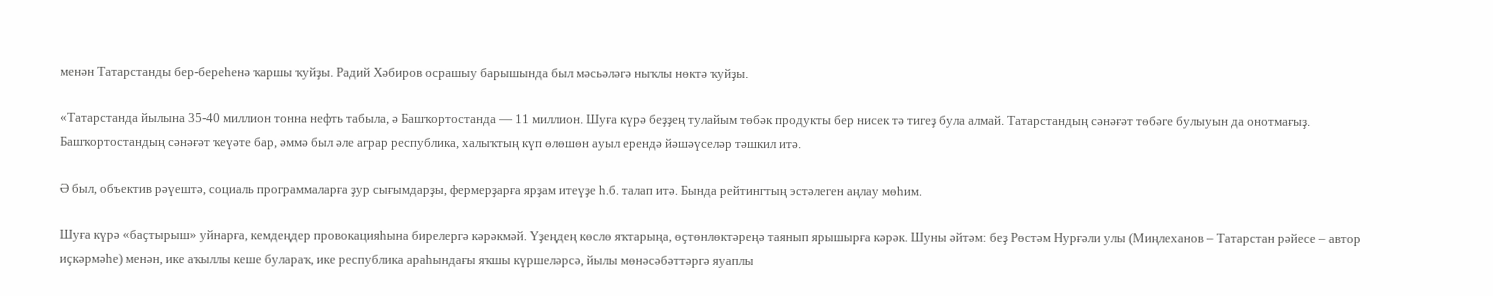менән Татарстанды бер-береһенә ҡаршы ҡуйҙы. Радий Хәбиров осрашыу барышында был мәсьәләгә ныҡлы нөктә ҡуйҙы.

«Татарстанда йылына 35-40 миллион тонна нефть табыла, ә Башҡортостанда — 11 миллион. Шуға күрә беҙҙең тулайым төбәк продукты бер нисек тә тигеҙ була алмай. Татарстандың сәнәғәт төбәге булыуын да онотмағыҙ. Башҡортостандың сәнәғәт ҡеүәте бар, әммә был әле аграр республика, халыҡтың күп өлөшөн ауыл ерендә йәшәүселәр тәшкил итә.

Ә был, объектив рәүештә, социаль программаларға ҙур сығымдарҙы, фермерҙарға ярҙам итеүҙе һ.б. талап итә. Бында рейтингтың эстәлеген аңлау мөһим.

Шуға күрә «баҫтырыш» уйнарға, кемдеңдер провокацияһына бирелергә кәрәкмәй. Үҙеңдең көслө яҡтарыңа, өҫтөнлөктәреңә таянып ярышырға кәрәк. Шуны әйтәм: беҙ Рөстәм Нурғәли улы (Миңлеханов – Татарстан рәйесе – автор иҫкәрмәһе) менән, ике аҡыллы кеше булараҡ, ике республика араһындағы яҡшы күршеләрсә, йылы мөнәсәбәттәргә яуаплы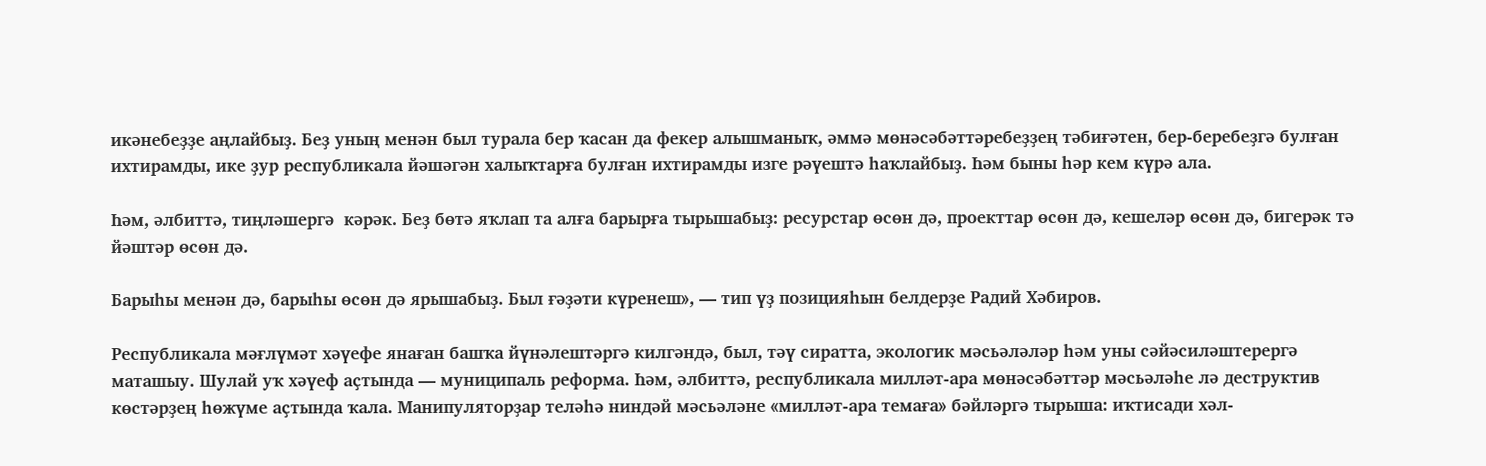икәнебеҙҙе аңлайбыҙ. Беҙ уның менән был турала бер ҡасан да фекер алышманыҡ, әммә мөнәсәбәттәребеҙҙең тәбиғәтен, бер-беребеҙгә булған ихтирамды, ике ҙур республикала йәшәгән халыҡтарға булған ихтирамды изге рәүештә һаҡлайбыҙ. Һәм быны һәр кем күрә ала.

Һәм, әлбиттә, тиңләшергә  кәрәк. Беҙ бөтә яҡлап та алға барырға тырышабыҙ: ресурстар өсөн дә, проекттар өсөн дә, кешеләр өсөн дә, бигерәк тә йәштәр өсөн дә.

Барыһы менән дә, барыһы өсөн дә ярышабыҙ. Был ғәҙәти күренеш», — тип үҙ позицияһын белдерҙе Радий Хәбиров.

Республикала мәғлүмәт хәүефе янаған башҡа йүнәлештәргә килгәндә, был, тәү сиратта, экологик мәсьәләләр һәм уны сәйәсиләштерергә маташыу. Шулай уҡ хәүеф аҫтында — муниципаль реформа. Һәм, әлбиттә, республикала милләт-ара мөнәсәбәттәр мәсьәләһе лә деструктив көстәрҙең һөжүме аҫтында ҡала. Манипуляторҙар теләһә ниндәй мәсьәләне «милләт-ара темаға» бәйләргә тырыша: иҡтисади хәл-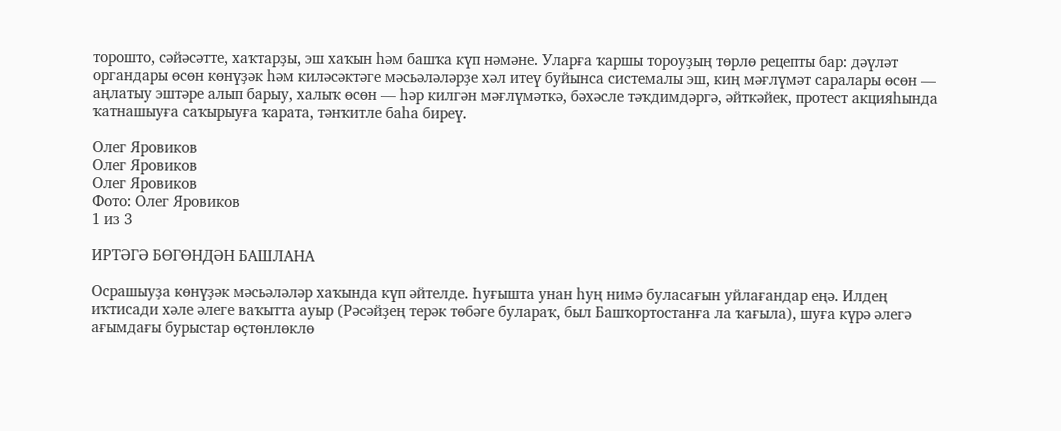торошто, сәйәсәтте, хаҡтарҙы, эш хаҡын һәм башҡа күп нәмәне. Уларға ҡаршы тороуҙың төрлө рецепты бар: дәүләт органдары өсөн көнүҙәк һәм киләсәктәге мәсьәләләрҙе хәл итеү буйынса системалы эш, киң мәғлүмәт саралары өсөн — аңлатыу эштәре алып барыу, халыҡ өсөн — һәр килгән мәғлүмәткә, бәхәсле тәҡдимдәргә, әйткәйек, протест акцияһында ҡатнашыуға саҡырыуға ҡарата, тәнҡитле баһа биреү.

Олег Яровиков
Олег Яровиков
Олег Яровиков
Фото: Олег Яровиков
1 из 3

ИРТӘГӘ БӨГӨНДӘН БАШЛАНА

Осрашыуҙа көнүҙәк мәсьәләләр хаҡында күп әйтелде. Һуғышта унан һуң нимә буласағын уйлағандар еңә. Илдең иҡтисади хәле әлеге ваҡытта ауыр (Рәсәйҙең терәк төбәге булараҡ, был Башҡортостанға ла ҡағыла), шуға күрә әлегә ағымдағы бурыстар өҫтөнлөклө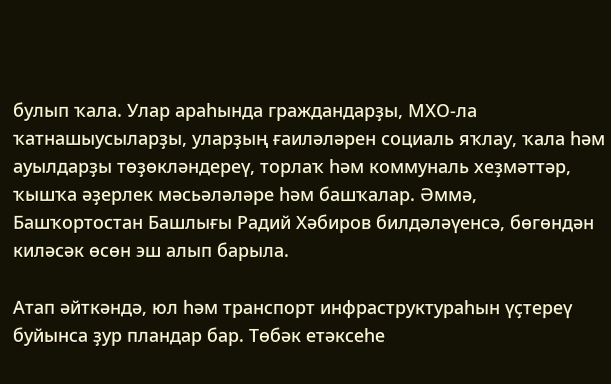булып ҡала. Улар араһында граждандарҙы, МХО-ла ҡатнашыусыларҙы, уларҙың ғаиләләрен социаль яҡлау, ҡала һәм ауылдарҙы төҙөкләндереү, торлаҡ һәм коммуналь хеҙмәттәр, ҡышҡа әҙерлек мәсьәләләре һәм башҡалар. Әммә, Башҡортостан Башлығы Радий Хәбиров билдәләүенсә, бөгөндән киләсәк өсөн эш алып барыла.

Атап әйткәндә, юл һәм транспорт инфраструктураһын үҫтереү буйынса ҙур пландар бар. Төбәк етәксеһе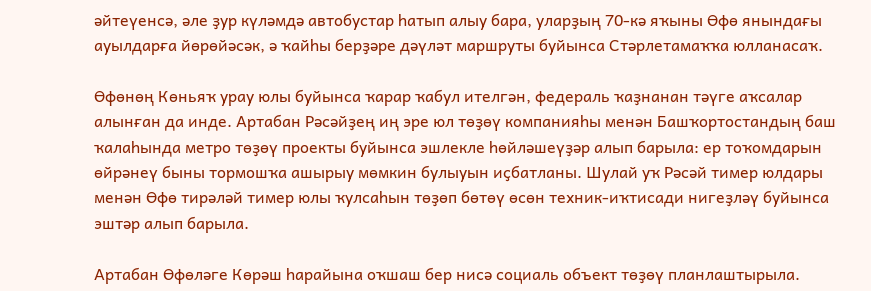әйтеүенсә, әле ҙур күләмдә автобустар һатып алыу бара, уларҙың 70-кә яҡыны Өфө янындағы ауылдарға йөрөйәсәк, ә ҡайһы берҙәре дәүләт маршруты буйынса Стәрлетамаҡҡа юлланасаҡ.

Өфөнөң Көньяҡ урау юлы буйынса ҡарар ҡабул ителгән, федераль ҡаҙнанан тәүге аҡсалар алынған да инде. Артабан Рәсәйҙең иң эре юл төҙөү компанияһы менән Башҡортостандың баш ҡалаһында метро төҙөү проекты буйынса эшлекле һөйләшеүҙәр алып барыла: ер тоҡомдарын өйрәнеү быны тормошҡа ашырыу мөмкин булыуын иҫбатланы. Шулай уҡ Рәсәй тимер юлдары менән Өфө тирәләй тимер юлы ҡулсаһын төҙөп бөтөү өсөн техник-иҡтисади нигеҙләү буйынса эштәр алып барыла.

Артабан Өфөләге Көрәш һарайына оҡшаш бер нисә социаль объект төҙөү планлаштырыла.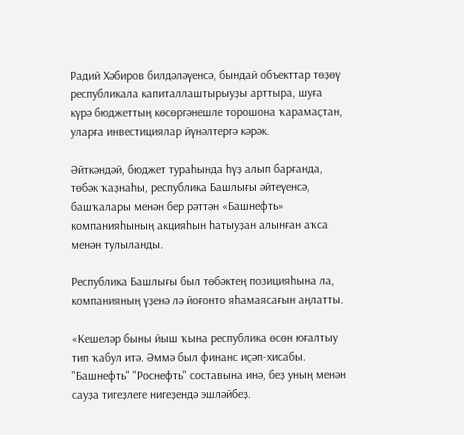Радий Хәбиров билдәләүенсә, бындай объекттар төҙөү республикала капиталлаштырыуҙы арттыра, шуға күрә бюджеттың көсөргәнешле торошона ҡарамаҫтан, уларға инвестициялар йүнәлтергә кәрәк.

Әйткәндәй, бюджет тураһында һүҙ алып барғанда, төбәк ҡаҙнаһы, республика Башлығы әйтеүенсә, башҡалары менән бер рәттән «Башнефть» компанияһының акцияһын һатыуҙан алынған аҡса менән тулыланды.

Республика Башлығы был төбәктең позицияһына ла, компанияның үҙенә лә йоғонто яһамаясағын аңлатты.

«Кешеләр быны йыш ҡына республика өсөн юғалтыу тип ҡабул итә. Әммә был финанс иҫәп-хисабы. "Башнефть" "Роснефть" составына инә, беҙ уның менән сауҙа тигеҙлеге нигеҙендә эшләйбеҙ.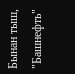Бынан тыш, "Башнефть"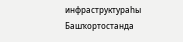инфраструктураһы Башҡортостанда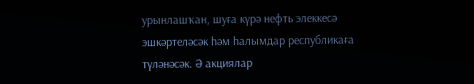урынлашҡан, шуға күрә нефть элеккесә эшкәртеләсәк һәм һалымдар республикаға түләнәсәк. Ә акциялар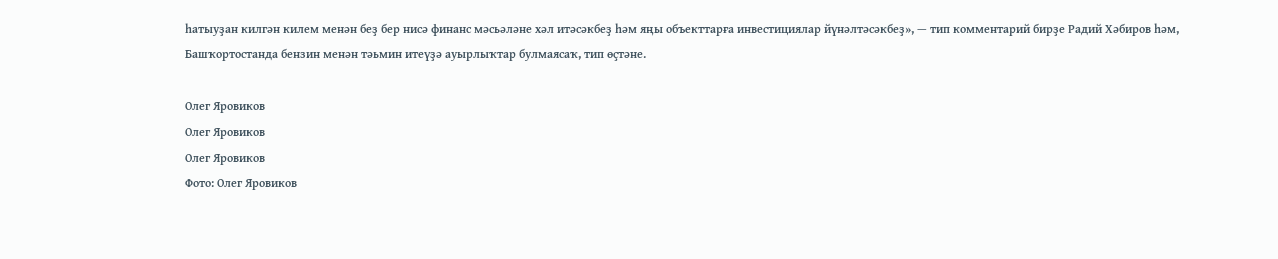һатыуҙан килгән килем менән беҙ бер нисә финанс мәсьәләне хәл итәсәкбеҙ һәм яңы объекттарға инвестициялар йүнәлтәсәкбеҙ», — тип комментарий бирҙе Радий Хәбиров һәм, Башҡортостанда бензин менән тәьмин итеүҙә ауырлыҡтар булмаясаҡ, тип өҫтәне.

Олег Яровиков
Олег Яровиков
Олег Яровиков
Фото: Олег Яровиков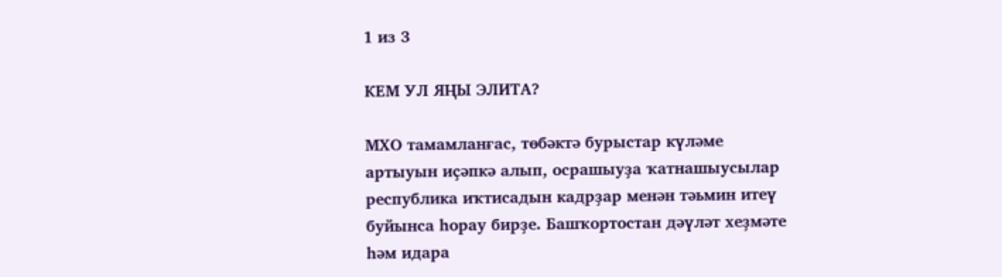1 из 3

КЕМ УЛ ЯҢЫ ЭЛИТА?

МХО тамамланғас, төбәктә бурыстар күләме артыуын иҫәпкә алып, осрашыуҙа ҡатнашыусылар республика иҡтисадын кадрҙар менән тәьмин итеү буйынса һорау бирҙе. Башҡортостан дәүләт хеҙмәте һәм идара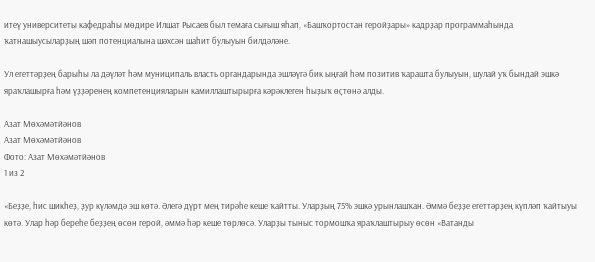итеү университеты кафедраһы мөдире Илшат Рысаев был темаға сығыш яһап, «Башҡортостан геройҙары» кадрҙар программаһында ҡатнашыусыларҙың шәп потенциалына шәхсән шаһит булыуын билдәләне.

Ул егеттәрҙең барыһы ла дәүләт һәм муниципаль власть органдарында эшләүгә бик ыңғай һәм позитив ҡарашта булыуын, шулай уҡ бындай эшкә яраҡлашырға һәм үҙҙәренең компетенцияларын камиллаштырырға кәрәклеген һыҙыҡ өҫтөнә алды.

Азат Мөхәмәтйәнов
Азат Мөхәмәтйәнов
Фото: Азат Мөхәмәтйәнов
1 из 2

«Беҙҙе, һис шикһеҙ, ҙур күләмдә эш көтә. Әлегә дүрт мең тирәһе кеше ҡайтты. Уларҙың 75% эшкә урынлашҡан. Әммә беҙҙе егеттәрҙең күпләп ҡайтыуы көтә. Улар һәр береһе беҙҙең өсөн герой, әммә һәр кеше төрлөсә. Уларҙы тыныс тормошҡа яраҡлаштырыу өсөн «Ватанды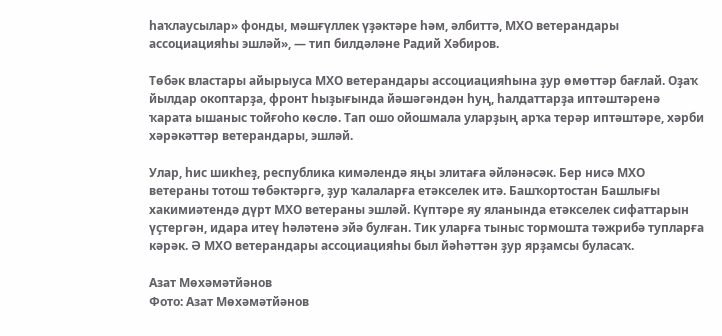һаҡлаусылар» фонды, мәшғүллек үҙәктәре һәм, әлбиттә, МХО ветерандары ассоциацияһы эшләй», — тип билдәләне Радий Хәбиров.

Төбәк властары айырыуса МХО ветерандары ассоциацияһына ҙур өмөттәр бағлай. Оҙаҡ йылдар окоптарҙа, фронт һыҙығында йәшәгәндән һуң, һалдаттарҙа иптәштәренә ҡарата ышаныс тойғоһо көслө. Тап ошо ойошмала уларҙың арҡа терәр иптәштәре, хәрби хәрәкәттәр ветерандары, эшләй.

Улар, һис шикһеҙ, республика кимәлендә яңы элитаға әйләнәсәк. Бер нисә МХО ветераны тотош төбәктәргә, ҙур ҡалаларға етәкселек итә. Башҡортостан Башлығы хакимиәтендә дүрт МХО ветераны эшләй. Күптәре яу яланында етәкселек сифаттарын үҫтергән, идара итеү һәләтенә эйә булған. Тик уларға тыныс тормошта тәжрибә тупларға кәрәк. Ә МХО ветерандары ассоциацияһы был йәһәттән ҙур ярҙамсы буласаҡ.

Азат Мөхәмәтйәнов
Фото: Азат Мөхәмәтйәнов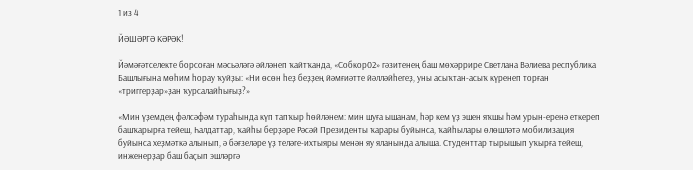1 из 4

ЙӘШӘРГӘ КӘРӘК!

Йәмәғәтселекте борсоған мәсьәләгә әйләнеп ҡайтҡанда, «Собкор02» гәзитенең баш мөхәррире Светлана Вәлиева республика Башлығына мөһим һорау ҡуйҙы: «Ни өсөн һеҙ беҙҙең йәмғиәтте йәлләйһегеҙ, уны асыҡтан-асыҡ күренеп торған «триггерҙар»ҙан ҡурсалайһығыҙ?»

«Мин үҙемдең фәлсәфәм тураһында күп тапҡыр һөйләнем: мин шуға ышанам, һәр кем үҙ эшен яҡшы һәм урын-еренә еткереп башҡарырға тейеш, Һалдаттар, ҡайһы берҙәре Рәсәй Президенты ҡарары буйынса, ҡайһылары өлөшләтә мобилизация буйынса хеҙмәткә алынып, ә бәғзеләре үҙ теләге-ихтыяры менән яу яланында алыша. Студенттар тырышып уҡырға тейеш, инженерҙар баш баҫып эшләргә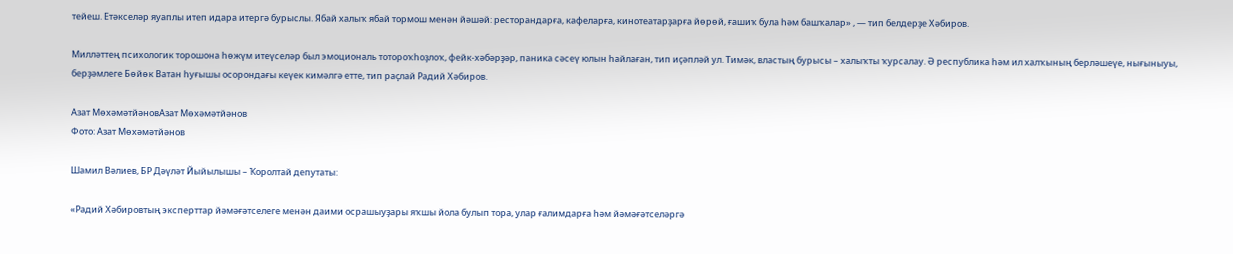тейеш. Етәкселәр яуаплы итеп идара итергә бурыслы. Ябай халыҡ ябай тормош менән йәшәй: ресторандарға, кафеларға, кинотеатарҙарға йөрөй, ғашиҡ була һәм башҡалар» , — тип белдерҙе Хәбиров.

Милләттең психологик торошона һөжүм итеүселәр был эмоциональ тотороҡһоҙлоҡ, фейк-хәбәрҙәр, паника сәсеү юлын һайлаған, тип иҫәпләй ул. Тимәк, властың бурысы – халыҡты ҡурсалау. Ә республика һәм ил халҡының берләшеүе, нығыныуы, берҙәмлеге Бөйөк Ватан һуғышы осорондағы кеүек кимәлгә етте, тип раҫлай Радий Хәбиров.

Азат МөхәмәтйәновАзат Мөхәмәтйәнов
Фото: Азат Мөхәмәтйәнов

Шамил Вәлиев, БР Дәүләт Йыйылышы – Ҡоролтай депутаты:

«Радий Хәбировтың эксперттар йәмәғәтселеге менән даими осрашыуҙары яҡшы йола булып тора, улар ғалимдарға һәм йәмәғәтселәргә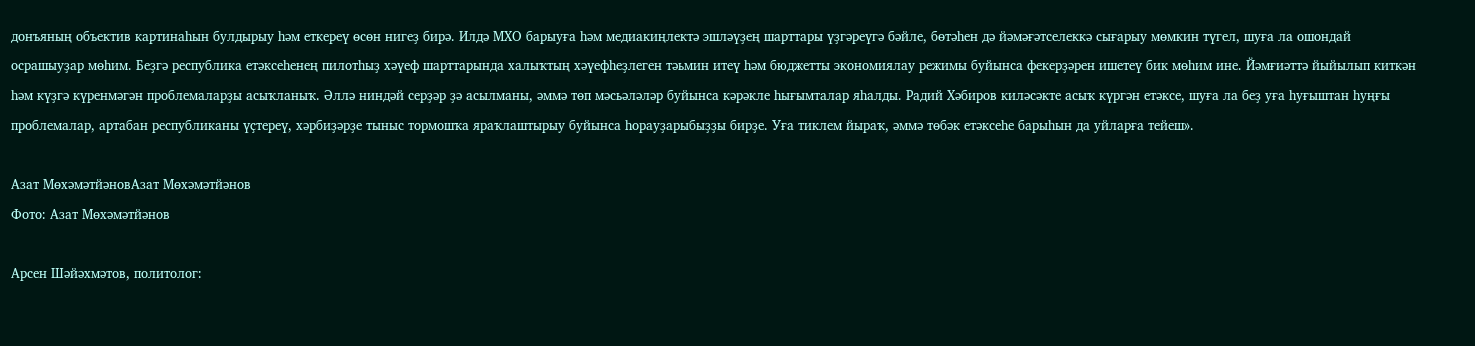донъяның объектив картинаһын булдырыу һәм еткереү өсөн нигеҙ бирә. Илдә МХО барыуға һәм медиакиңлектә эшләүҙең шарттары үҙгәреүгә бәйле, бөтәһен дә йәмәғәтселеккә сығарыу мөмкин түгел, шуға ла ошондай осрашыуҙар мөһим. Беҙгә республика етәксеһенең пилотһыҙ хәүеф шарттарында халыҡтың хәүефһеҙлеген тәьмин итеү һәм бюджетты экономиялау режимы буйынса фекерҙәрен ишетеү бик мөһим ине. Йәмғиәттә йыйылып киткән һәм күҙгә күренмәгән проблемаларҙы асыҡланыҡ. Әллә ниндәй серҙәр ҙә асылманы, әммә төп мәсьәләләр буйынса кәрәкле һығымталар яһалды. Радий Хәбиров киләсәкте асыҡ күргән етәксе, шуға ла беҙ уға һуғыштан һуңғы проблемалар, артабан республиканы үҫтереү, хәрбиҙәрҙе тыныс тормошҡа яраҡлаштырыу буйынса һорауҙарыбыҙҙы бирҙе. Уға тиклем йыраҡ, әммә төбәк етәксеһе барыһын да уйларға тейеш».

Азат МөхәмәтйәновАзат Мөхәмәтйәнов
Фото: Азат Мөхәмәтйәнов

Арсен Шәйәхмәтов, политолог: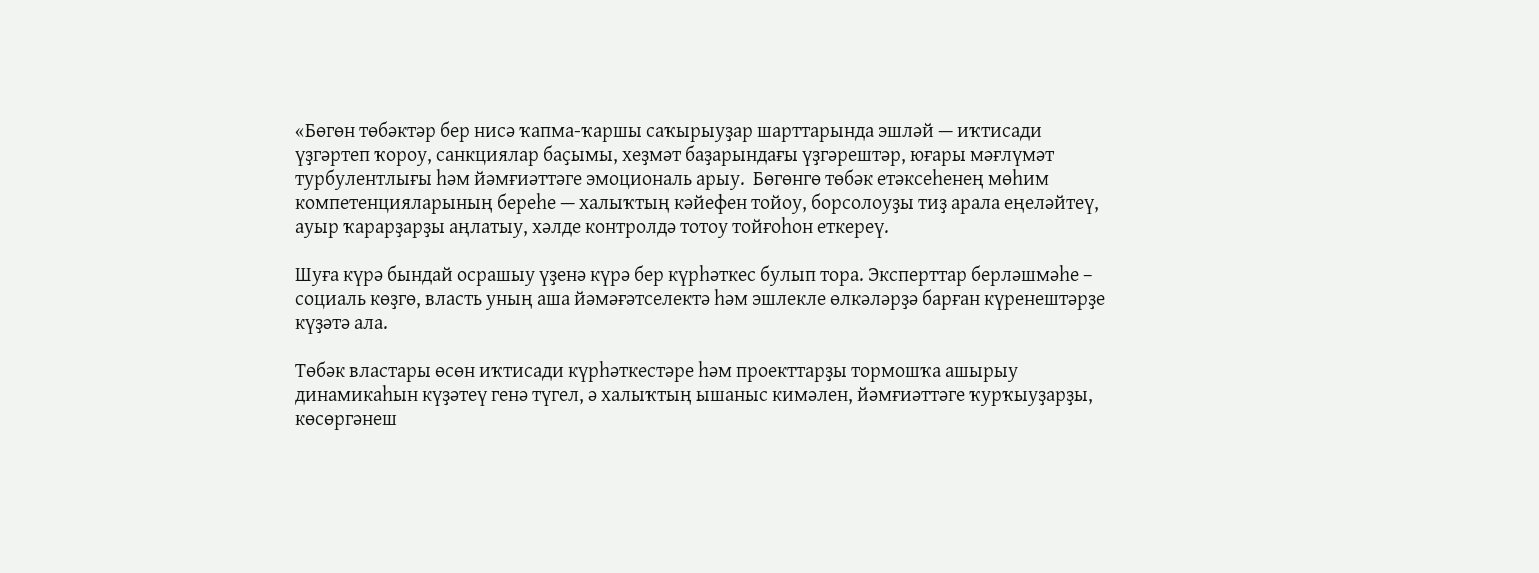«Бөгөн төбәктәр бер нисә ҡапма-ҡаршы саҡырыуҙар шарттарында эшләй — иҡтисади үҙгәртеп ҡороу, санкциялар баҫымы, хеҙмәт баҙарындағы үҙгәрештәр, юғары мәғлүмәт турбулентлығы һәм йәмғиәттәге эмоциональ арыу.  Бөгөнгө төбәк етәксеһенең мөһим компетенцияларының береһе — халыҡтың кәйефен тойоу, борсолоуҙы тиҙ арала еңеләйтеү, ауыр ҡарарҙарҙы аңлатыу, хәлде контролдә тотоу тойғоһон еткереү.

Шуға күрә бындай осрашыу үҙенә күрә бер күрһәткес булып тора. Эксперттар берләшмәһе – социаль көҙгө, власть уның аша йәмәғәтселектә һәм эшлекле өлкәләрҙә барған күренештәрҙе күҙәтә ала.

Төбәк властары өсөн иҡтисади күрһәткестәре һәм проекттарҙы тормошҡа ашырыу динамикаһын күҙәтеү генә түгел, ә халыҡтың ышаныс кимәлен, йәмғиәттәге ҡурҡыуҙарҙы, көсөргәнеш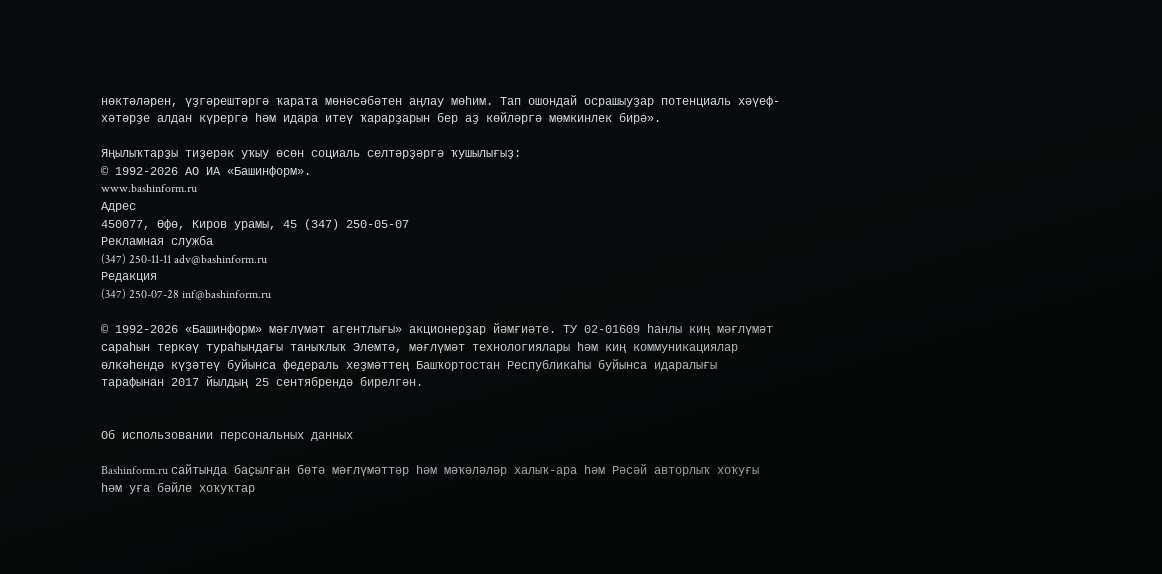нөктәләрен, үҙгәрештәргә ҡарата мөнәсәбәтен аңлау мөһим. Тап ошондай осрашыуҙар потенциаль хәүеф-хәтәрҙе алдан күрергә һәм идара итеү ҡарарҙарын бер аҙ көйләргә мөмкинлек бирә».

Яңылыҡтарҙы тиҙерәк уҡыу өсөн социаль селтәрҙәргә ҡушылығыҙ:
© 1992-2026 АО ИА «Башинформ».
www.bashinform.ru
Адрес
450077, Өфө, Киров урамы, 45 (347) 250-05-07
Рекламная служба
(347) 250-11-11 adv@bashinform.ru
Редакция
(347) 250-07-28 inf@bashinform.ru

© 1992-2026 «Башинформ» мәғлүмәт агентлығы» акционерҙар йәмғиәте. ТУ 02-01609 һанлы киң мәғлүмәт сараһын теркәү тураһындағы таныҡлыҡ Элемтә, мәғлүмәт технологиялары һәм киң коммуникациялар өлкәһендә күҙәтеү буйынса федераль хеҙмәттең Башҡортостан Республикаһы буйынса идаралығы тарафынан 2017 йылдың 25 сентябрендә бирелгән.


Об использовании персональных данных

Bashinform.ru сайтында баҫылған бөтә мәғлүмәттәр һәм мәҡәләләр халыҡ-ара һәм Рәсәй авторлыҡ хоҡуғы һәм уға бәйле хоҡуҡтар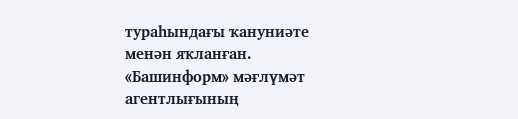тураһындағы ҡануниәте менән яҡланған. «Башинформ» мәғлүмәт агентлығының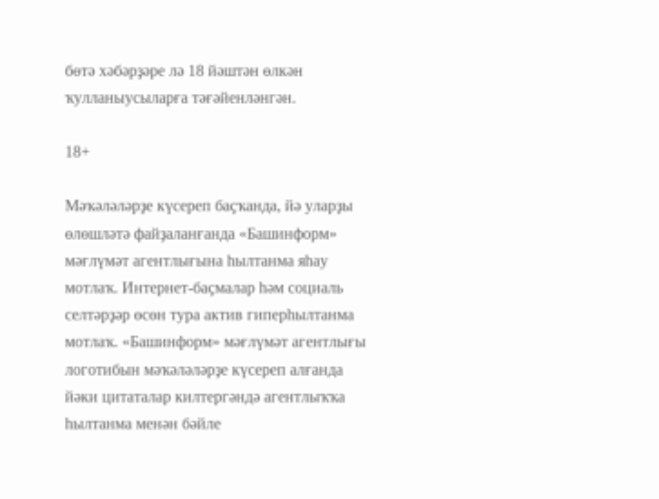бөтә хәбәрҙәре лә 18 йәштән өлкән ҡулланыусыларға тәғәйенләнгән.

18+

Мәҡәләләрҙе күсереп баҫҡанда, йә уларҙы өлөшләтә файҙаланғанда «Башинформ» мәғлүмәт агентлығына һылтанма яһау мотлаҡ. Интернет-баҫмалар һәм социаль селтәрҙәр өсөн тура актив гиперһылтанма мотлаҡ. «Башинформ» мәғлүмәт агентлығы логотибын мәҡәләләрҙе күсереп алғанда йәки цитаталар килтергәндә агентлыҡҡа һылтанма менән бәйле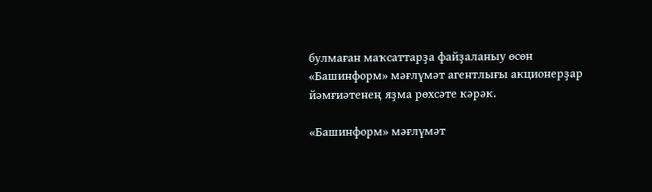булмаған маҡсаттарҙа файҙаланыу өсөн «Башинформ» мәғлүмәт агентлығы акционерҙар йәмғиәтенең яҙма рөхсәте кәрәк.

«Башинформ» мәғлүмәт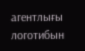агентлығы логотибын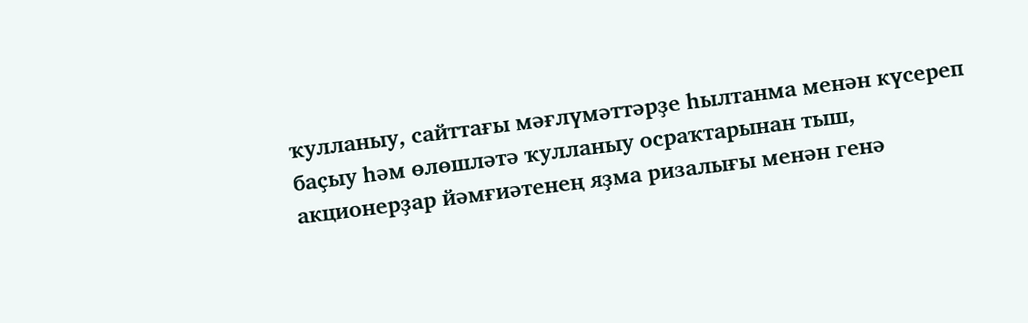ҡулланыу, сайттағы мәғлүмәттәрҙе һылтанма менән күсереп баҫыу һәм өлөшләтә ҡулланыу осраҡтарынан тыш, акционерҙар йәмғиәтенең яҙма ризалығы менән генә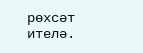рөхсәт ителә.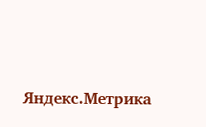Яндекс.Метрика